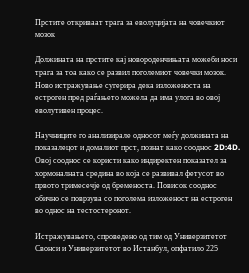Прстите откриваат трага за еволуцијата на човечкиот мозок

Должината на прстите кај новороденчињата можеби носи трага за тоа како се развил поголемиот човечки мозок. Ново истражување сугерира дека изложеноста на естроген пред раѓањето можела да има улога во овој еволутивен процес.

Научниците го анализирале односот меѓу должината на показалецот и домалиот прст, познат како сооднос 2D:4D. Овој сооднос се користи како индиректен показател за хормоналната средина во која се развивал фетусот во првото тримесечје од бременоста. Повисок сооднос обично се поврзува со поголема изложеност на естроген во однос на тестостеронот.

Истражувањето, спроведено од тим од Универзитетот Свонси и Универзитетот во Истанбул, опфатило 225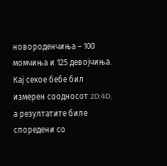новороденчиња – 100 момчиња и 125 девојчиња. Кај секое бебе бил измерен соодносот 2D:4D, а резултатите биле споредени со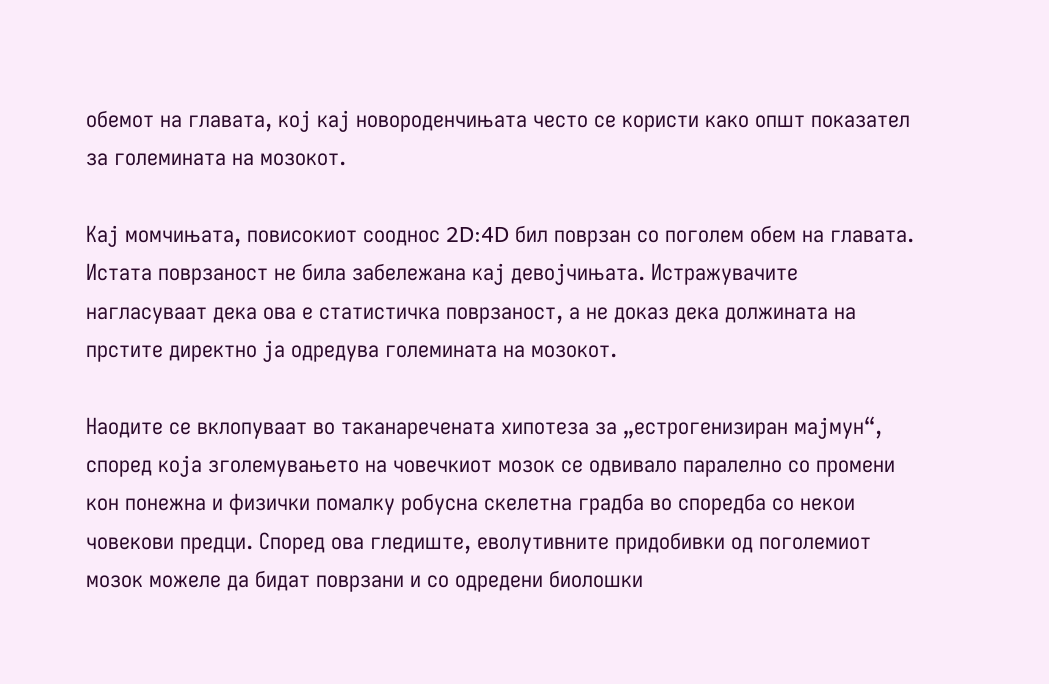обемот на главата, кој кај новороденчињата често се користи како општ показател за големината на мозокот.

Кај момчињата, повисокиот сооднос 2D:4D бил поврзан со поголем обем на главата. Истата поврзаност не била забележана кај девојчињата. Истражувачите нагласуваат дека ова е статистичка поврзаност, а не доказ дека должината на прстите директно ја одредува големината на мозокот.

Наодите се вклопуваат во таканаречената хипотеза за „естрогенизиран мајмун“, според која зголемувањето на човечкиот мозок се одвивало паралелно со промени кон понежна и физички помалку робусна скелетна градба во споредба со некои човекови предци. Според ова гледиште, еволутивните придобивки од поголемиот мозок можеле да бидат поврзани и со одредени биолошки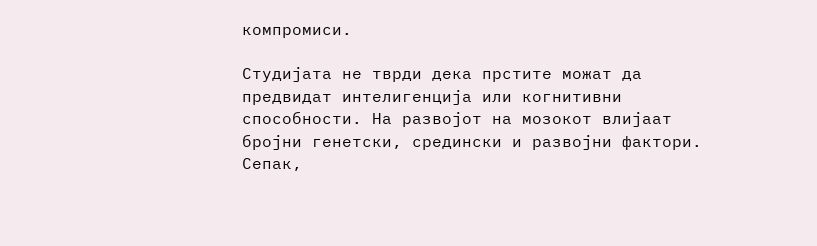компромиси.

Студијата не тврди дека прстите можат да предвидат интелигенција или когнитивни способности. На развојот на мозокот влијаат бројни генетски, средински и развојни фактори. Сепак,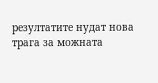резултатите нудат нова трага за можната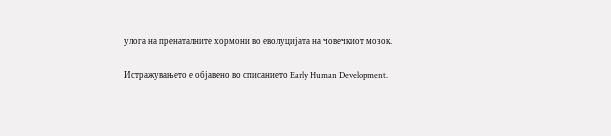улога на пренаталните хормони во еволуцијата на човечкиот мозок.

Истражувањето е објавено во списанието Early Human Development.